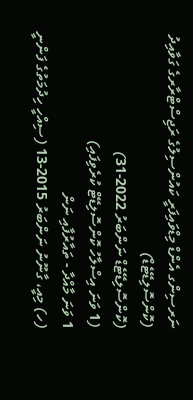ނަރސިންގ އެންޑް މިޑްވައިފަރީ ކައުންސިލުގެ ރަޖިސްޓްރާރގެ ގަވާއިދު (ކޮންސޮލިޑޭޓެޑް)
(ކޮންސޮލިޑޭޓެޑް ނަންބަރު 2022-31)
(1 ވަނަ އިސްލާހު ކޮންސޮލިޑޭޓް ކުރެވިފައި)
1 ވަނަ މާއްދާ - ތައާރުފާއި ނަން
(ހ) މިއީ، ގާނޫނު ނަންބަރު 2015-13 (ސިއްހީ ހިދުމަތުގެ ފަންނީ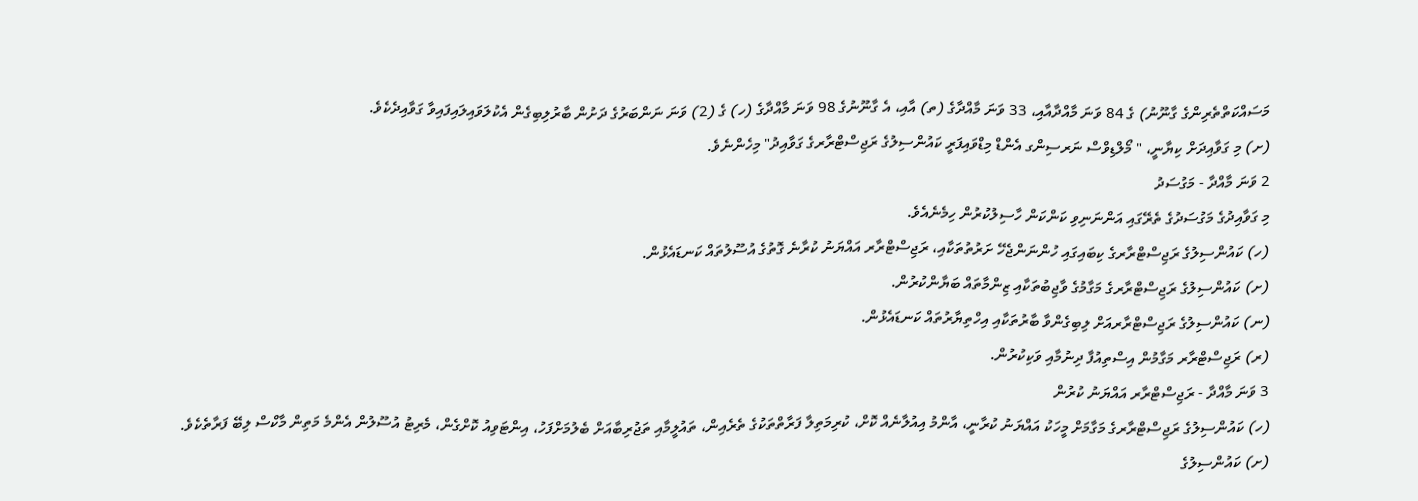މަސައްކަތްތެރިންގެ ގާނޫނު) ގެ 84 ވަނަ މާއްދާއާއި، 33 ވަނަ މާއްދާގެ (ތ) އާއި، އެ ގާނޫނުގެ 98 ވަނަ މާއްދާގެ (ހ) ގެ (2) ވަނަ ނަންބަރުގެ ދަށުން ބާރުލިބިގެން އެކުލަވައިލައިފައިވާ ގަވާއިދެކެވެ.
(ށ) މި ގަވާއިދަށް ކިޔާނީ، " މޯލްޑިވްސް ނަރސިންގ އެންޑް މިޑްވައިފަރީ ކައުންސިލުގެ ރަޖިސްޓްރާރގެ ގަވާއިދު" މިހެންނެވެ.
2 ވަނަ މާއްދާ - މަގުސަދު
މި ގަވާއިދުގެ މަގުސަދުގެ ތެރޭގައި އަންނަނިވި ކަންކަން ހާސިލުކުރުން ހިމެނެއެވެ.
(ހ) ކައުންސިލުގެ ރަޖިސްޓްރާރގެ ކިބައިގައި ހުންނަންޖެހޭ ށަރުތުތަކާއި، ރަޖިސްޓްރާރ އައްޔަނު ކުރާނެ ގޮތުގެ އުސޫލުތައް ކަނޑައެޅުން.
(ށ) ކައުންސިލުގެ ރަޖިސްޓްރާރގެ މަގާމުގެ ވާޖިބުތަކާއި ޒިންމާތައް ބަޔާންކުރުން.
(ނ) ކައުންސިލުގެ ރަޖިސްޓްރާރއަށް ލިބިގެންވާ ބާރުތަކާއި އިހްތިޔާރުތައް ކަނޑައެޅުން.
(ރ) ރަޖިސްޓްރާރ މަގާމުން އިސްތިއުފާ ދިނުމާއި ވަކިކުރުން.
3 ވަނަ މާއްދާ - ރަޖިސްޓްރާރ އައްޔަނު ކުރުން
(ހ) ކައުންސިލުގެ ރަޖިސްޓްރާރގެ މަގާމަށް މީހަކު އައްޔަނު ކުރާނީ، އާންމު އިއުލާނެއް ކޮށް، ކުރިމަތިލާ ފަރާތްތަކުގެ ތެރެއިން، ތައުލީމާއި ތަޖުރިބާއަށް ބެލުމަށްފަހު، އިންޓަވިއު ކޮށްގެން، މެރިޓު އުސޫލުން އެންމެ މަތިން މާކްސް ލިބޭ ފަރާތެކެވެ.
(ށ) ކައުންސިލުގެ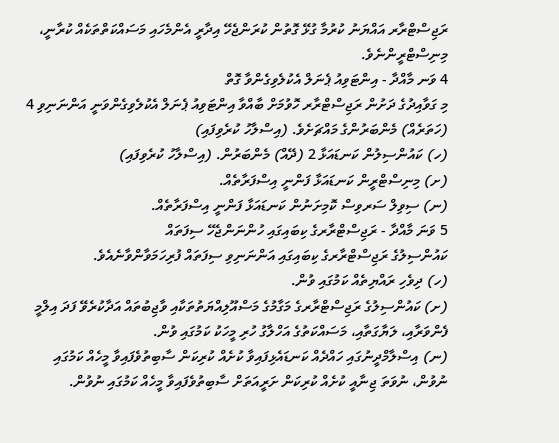ރަޖިސްޓްރާރ އައްޔަނު ކުރުމާ ގުޅޭ ގޮތުން ކުރަންޖެހޭ އިދާރީ އެންމެހައި މަސައްކަތްތަކެއް ކުރާނީ، މިނިސްޓްރީންނެވެ.
4 ވަނ މާއްދާ - އިންޓަވިއު ޕެނަލް އެކުލެވިގެންވާ ގޮތް
މި ގަވާއިދުގެ ދަށުން ރަޖިސްޓްރާރ ހޮވުމަށް ބާއްވާ އިންޓަވިއު ޕެނަލް އެކުލެވިގެންވަނީ އަންނަނިވި 4 (ހަތަރެއް) މެންބަރުންގެ މައްޗަށެވެ. (އިސްލާހު ކުރެވިފައި)
(ހ) ކައުންސިލުން ކަނޑައަޅާ 2 (ދޭއް) މެންބަރުން. (އިސްލާހު ކުރެވިފައި)
(ށ) މިނިސްޓްރީން ކަނޑައަޅާ ފަންނީ އިސްފަރާތެއް.
(ނ) ސިވިލް ސަރވިސް ކޮމިށަނުން ކަނޑައަޅާ ފަންނީ އިސްފަރާތެއް.
5 ވަނަ މާއްދާ - ރަޖިސްޓްރާރގެ ކިބައިގައި ހުންނަންޖެހޭ ސިފަތައް
ކައުންސިލުގެ ރަޖިސްޓްރާރގެ ކިބައިގައި އަންނަނިވި ސިފަތައް ފުރިހަމަވާންވާނެއެވެ.
(ހ) ދިވެހި ރައްޔިތެއް ކަމުގައި ވުން.
(ށ) ކައުންސިލުގެ ރަޖިސްޓްރާރގެ މަގާމުގެ މަސްއޫލިއްޔަތުތަކާއި ވާޖިބުތައް އަދާކުރެވޭ ފަދަ އިލްމީ ފެންވަރާއި، ލަޔާގަތާއި، މަސައްކަތުގެ އަހްލާގު ހުރި މީހަކު ކަމުގައި ވުން.
(ނ) އިސްލާމްދީނުގައި ހައްދެއް ކަނޑައެޅިފައިވާ ކުށެއް ކުރިކަން ސާބިތުވެފައިވާ މީހެއް ކަމުގައި ނުވުން، ނުވަތަ ޖިނާއީ ކުށެއް ކުރިކަން ށަރީއަތަށް ސާބިތުވެފައިވާ މީހެއް ކަމުގައި ނުވުން.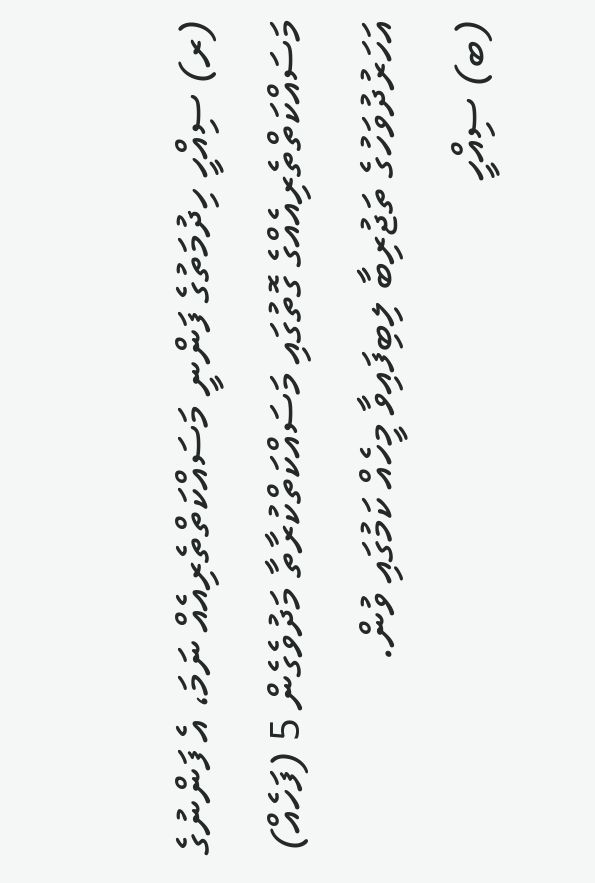(ރ) ސިއްހީ ހިދުމަތުގެ ފަންނީ މަސައްކަތްތެރިއެއް ނަމަ، އެ ފަންނުގެ މަސައްކަތްތެރިއެއްގެ ގޮތުގައި މަސައްކަތްކުރާތާ މަދުވެގެން 5 (ފަހެއް) އަހަރުދުވަހުގެ ތަޖުރިބާ ލިބިފައިވާ މީހެއް ކަމުގައި ވުން.
(ބ) ސިއްހީ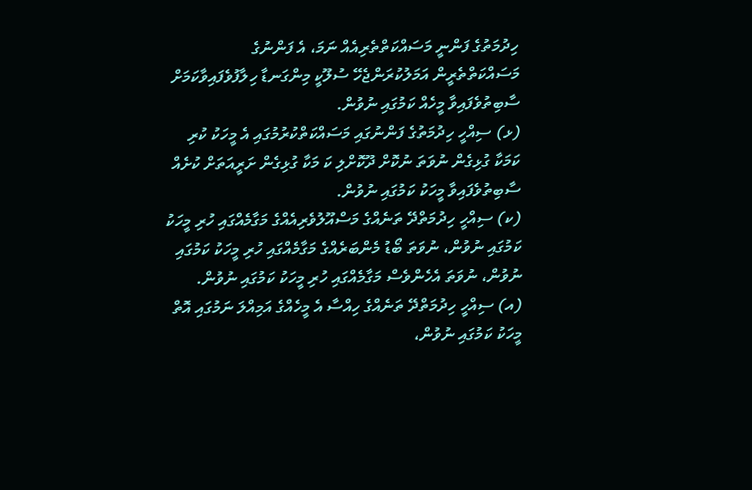ހިދުމަތުގެ ފަންނީ މަސައްކަތްތެރިއެއް ނަމަ، އެ ފަންނުގެ މަސައްކަތްތެރީން އަމަލުކުރަންޖެހޭ ސުލޫކީ މިންގަނޑާ ހިލާފުވެފައިވާކަމަށް ސާބިތުވެފައިވާ މީހެއް ކަމުގައި ނުވުން.
(ޅ) ސިއްހީ ހިދުމަތުގެ ފަންނުގައި މަސައްކަތްކުރުމުގައި އެ މީހަކު ކުރި ކަމަކާ ގުޅިގެން ނުވަތަ ނުކޮށް ދޫކޮށްލި ކަ މަކާ ގުޅިގެން ށަރީއަތަށް ކުށެއް ސާބިތުވެފައިވާ މީހަކު ކަމުގައި ނުވުން.
(ކ) ސިއްހީ ހިދުމަތްދޭ ތަނެއްގެ މަސްއޫލުވެރިއެއްގެ މަގާމެއްގައި ހުރި މީހަކު ކަމުގައި ނުވުން، ނުވަތަ ބޯޑު މެންބަރެއްގެ މަގާމެއްގައި ހުރި މީހަކު ކަމުގައި ނުވުން، ނުވަތަ އެހެންވެސް މަގާމެއްގައި ހުރި މީހަކު ކަމުގައި ނުވުން.
(އ) ސިއްހީ ހިދުމަތްދޭ ތަނެއްގެ ހިއްސާ އެ މީހެއްގެ އަމިއްލަ ނަމުގައި އޮތް މީހަކު ކަމުގައި ނުވުން،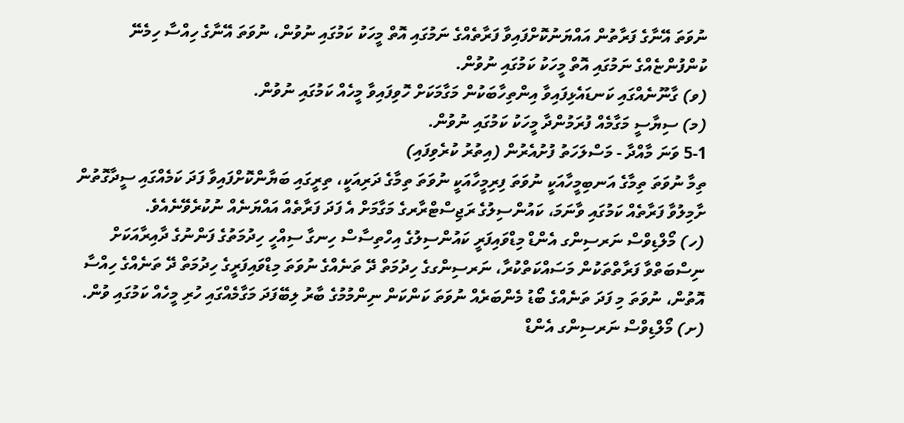ނުވަތަ އޭނާގެ ފަރާތުން އައްޔަނުކޮށްފައިވާ ފަރާތެއްގެ ނަމުގައި އޮތް މީހަކު ކަމުގައި ނުވުން، ނުވަތަ އޭނާގެ ހިއްސާ ހިމެނޭ ކުންފުންޏެއްގެ ނަމުގައި އޮތް މީހަކު ކަމުގައި ނުވުން.
(ވ) ގާނޫނެއްގައި ކަނޑައެޅިފައިވާ އިންތިހާބަކުން މަގާމަކަށް ހޮވިފައިވާ މީހެއް ކަމުގައި ނުވުން.
(މ) ސިޔާސީ މަގާމެއް ފުރަމުންދާ މީހަކު ކަމުގައި ނުވުން.
5-1 ވަނަ މާއްދާ - މަސްލަހަތު ފުށުއެރުން (އިތުރު ކުރެވިފައި)
ތިމާ ނުވަތަ ތިމާގެ އަނބިމީހާއަކީ ނުވަތަ ފިރިމީހާއަކީ ނުވަތަ ތިމާގެ ދަރިއަކީ، ތިރީގައި ބަޔާންކޮށްފައިވާ ފަދަ ކަމެއްގައި ސީދާގޮތުން ށާމިލުވާ ފަރާތެއް ކަމުގައި ވާނަމަ، ކައުންސިލުގެ ރަޖިސްޓްރާރގެ މަގާމަށް އެ ފަދަ ފަރާތެއް އައްޔަނެއް ނުކުރެވޭނެއެވެ.
(ހ) މޯލްޑިވްސް ނަރސިންގ އެންޑް މިޑްވައިފަރީ ކައުންސިލުގެ އިހްތިސާސް ހިނގާ ސިއްހީ ހިދުމަތުގެ ފަންނުގެ ދާއިރާއަކަށް ނިސްބަތްވާ ފަރާތްތަކުން މަސައްކަތްކުރާ، ނަރސިންގގެ ހިދުމަތް ދޭ ތަނެއްގެ ނުވަތަ މިޑްވައިފަރީގެ ހިދުމަތް ދޭ ތަނެއްގެ ހިއްސާ އޮތުން، ނުވަތަ މި ފަދަ ތަނެއްގެ ބޯޑު މެންބަރެއް ނުވަތަ ކަންކަން ނިންމުމުގެ ބާރު ލިބޭފަދަ މަގާމެއްގައި ހުރި މީހެއް ކަމުގައި ވުން.
(ށ) މޯލްޑިވްސް ނަރސިންގ އެންޑް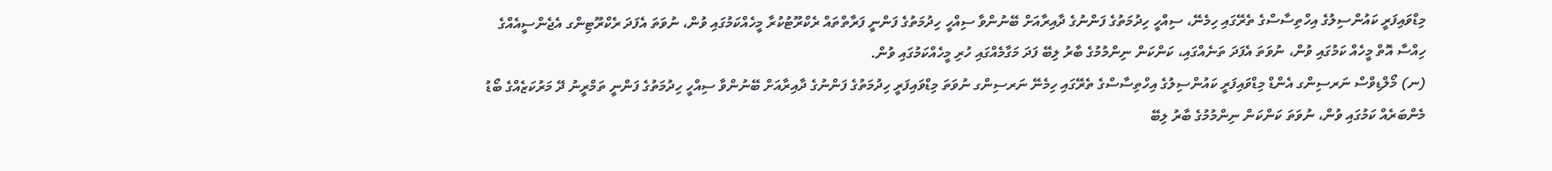މިޑްވައިފަރީ ކައުންސިލުގެ އިހްތިސާސްގެ ތެރޭގައި ހިމެނޭ، ސިއްހީ ހިދުމަތުގެ ފަންނުގެ ދާއިރާއަށް ބޭނުންވާ ސިއްހީ ހިދުމަތުގެ ފަންނީ ފަރާތްތައް ރެކްރޫޓުކުރާ މީހެއްކަމުގައި ވުން، ނުވަތަ އެފަދަ ރެކްރޫޓިންގ އެޖެންސީއެއްގެ ހިއްސާ އޮތް މީހެއް ކަމުގައި ވުން، ނުވަތަ އެފަދަ ތަނެއްގައި، ކަންކަން ނިންމުމުގެ ބާރު ލިބޭ ފަދަ މަގާމެއްގައި ހުރި މީހެއްކަމުގައި ވުން.
(ނ) މޯލްޑިވްސް ނަރސިންގ އެންޑް މިޑްވައިފަރީ ކައުންސިލުގެ އިހްތިސާސްގެ ތެރޭގައި ހިމެނޭ ނަރސިންގ ނުވަތަ މިޑްވައިފަރީ ހިދުމަތުގެ ފަންނުގެ ދާއިރާއަށް ބޭނުންވާ ސިއްހީ ހިދުމަތުގެ ފަންނީ ތަމްރީނު ދޭ މަރުކަޒެއްގެ ބޯޑު މެންބަރެއް ކަމުގައި ވުން، ނުވަތަ ކަންކަން ނިންމުމުގެ ބާރު ލިބޭ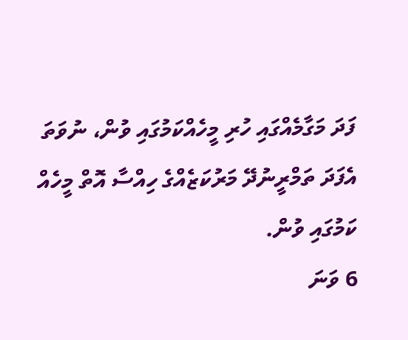ފަދަ މަގާމެއްގައި ހުރި މީހެއްކަމުގައި ވުން، ނުވަތަ އެފަދަ ތަމްރީނުދޭ މަރުކަޒެއްގެ ހިއްސާ އޮތް މީހެއް ކަމުގައި ވުން.
6 ވަނަ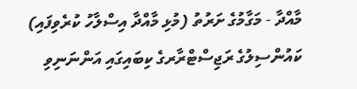މާއްދާ - މަގާމުގެ ށަރުތު (މުޅި މާއްދާ އިސްލާހު ކުރެވިފައި)
ކައުންސިލުގެ ރަޖިސްޓްރާރގެ ކިބައިގައި އަންނަނިވި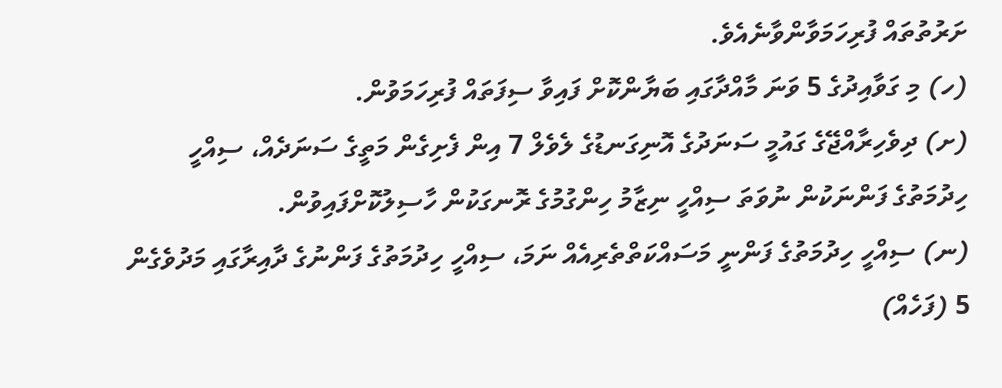ށަރުތުތައް ފުރިހަމަވާންވާނެއެވެ.
(ހ) މި ގަވާއިދުގެ 5 ވަނަ މާއްދާގައި ބަޔާންކޮށް ފައިވާ ސިފަތައް ފުރިހަމަވުން.
(ށ) ދިވެހިރާއްޖޭގެ ގައުމީ ސަނަދުގެ އޮނިގަނޑުގެ ލެވެލް 7 އިން ފެށިގެން މަތީގެ ސަނަދެއް، ސިއްހީ ހިދުމަތުގެ ފަންނަކުން ނުވަތަ ސިއްހީ ނިޒާމު ހިންގުމުގެ ރޮނގަކުން ހާސިލުކޮށްފައިވުން.
(ނ) ސިއްހީ ހިދުމަތުގެ ފަންނީ މަސައްކަތްތެރިއެއް ނަމަ، ސިއްހީ ހިދުމަތުގެ ފަންނުގެ ދާއިރާގައި މަދުވެގެން 5 (ފަހެއް)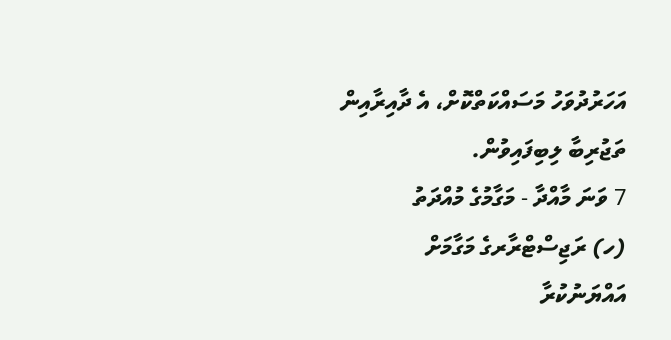އަހަރުދުވަހު މަސައްކަތްކޮށް، އެ ދާއިރާއިން ތަޖުރިބާ ލިބިފައިވުން.
7 ވަނަ މާއްދާ - މަގާމުގެ މުއްދަތު
(ހ) ރަޖިސްޓްރާރގެ މަގާމަށް އައްޔަނުކުރާ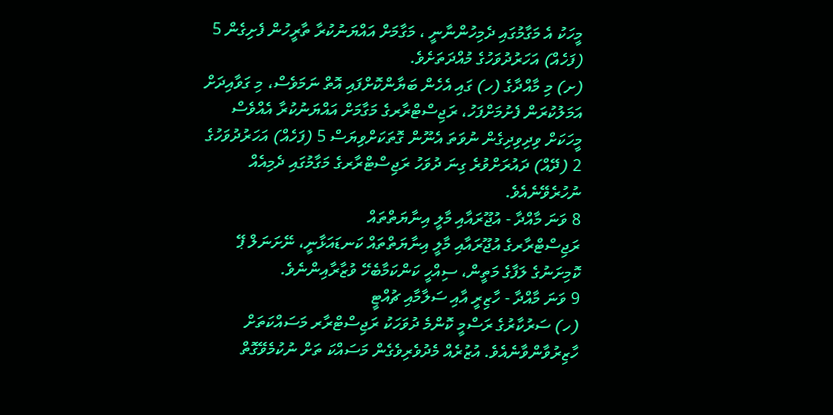މީހަކު އެ މަގާމުގައި ދެމިހުންނާނީ ، މަގާމަށް އައްޔަނުކުރާ ތާރީހުން ފެށިގެން 5 (ފަހެއް) އަހަރުދުވަހުގެ މުއްދަތަށެވެ.
(ށ) މި މާއްދާގެ (ހ) ގައި އެހެން ބަޔާންކޮށްފައި އޮތް ނަމަވެސް، މި ގަވާއިދަށް އަމަލުކުރަން ފެށުމަށްފަހު، ރަޖިސްޓްރާރގެ މަގާމަށް އައްޔަނުކުރާ އެއްވެސް މީހަކަށް ވިދިވިދިގެން ނުވަތަ އެނޫން ގޮތަކަށްވިޔަސް 5 (ފަހެއް) އަހަރުދުވަހުގެ 2 (ދޭއް) ދައުރަށްވުރެ ގިނަ ދުވަހު ރަޖިސްޓްރާރގެ މަގާމުގައި ދެމިއެއް ނުހުރެވޭނެއެވެ.
8 ވަނަ މާއްދާ - އުޖޫރައާއި މާލީ އިނާޔަތްތައް
ރަޖިސްޓްރާރގެ އުޖޫރައާއި މާލީ އިނާޔަތްތައް ކަނޑައަޅާނީ، ނޭށަނަލް ޕޭ ކޮމިށަނުގެ ލަފާގެ މަތީން، ސިއްހީ ކަންކަމާބެހޭ ވުޒާރާއިންނެވެ.
9 ވަނަ މާއްދާ - ހާޒިރީ އާއި ސަލާމާއި ޗުއްޓީ
(ހ) ސަރުކާރުގެ ރަސްމީ ކޮންމެ ދުވަހަކު ރަޖިސްޓްރާރ މަސައްކަތަށް ހާޒިރުވާންވާނެއެވެ. އުޒުރެއް މެދުވެރިވެގެން މަސައްކަ ތަށް ނުކުމެވޭގޮތް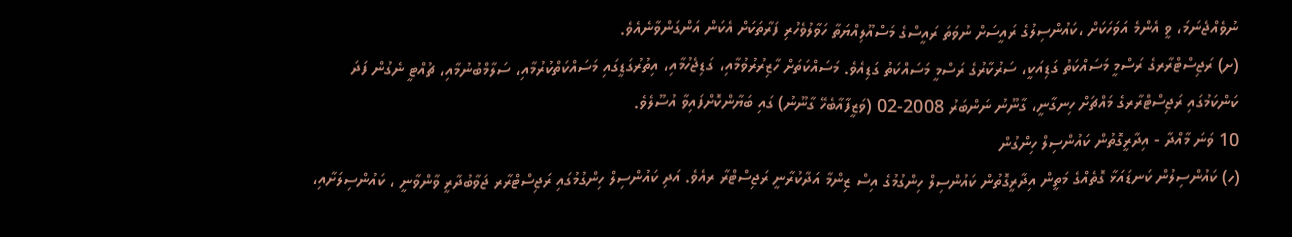ނުވެއްޖެނަމަ، ވީ އެންމެ އަވަހަކަށް ،ކައުންސިލުގެ ރައީސަށް ނުވަތަ ރައީސްގެ މަސްއޫލިއްޔަތާ ހަވާލުވެހުރި ފަރާތަކަށް އެކަން އަންގަންވާނެއެވެ.
(ށ) ރަޖިސްޓްރާރގެ ރަސްމީ މަސައްކަތު ގަޑިއަކީ، ސަރުކާރުގެ ރަސްމީ މަސައްކަތު ގަޑިއެވެ. މަސައްކަތަށް ހާޒިރުރުވުމާއި، ގަޑިޖެހުމާއި، އިތުރުގަޑީގައި މަސައްކަތްކުރުމާއި، ސަލާމްބުނުމާއި، ޗުއްޓީ ނެގުން ފަދަ ކަންކަމުގައި ރަޖިސްޓްރާރގެ މައްޗަށް ހިނގާނީ، ގާނޫނު ނަންބަރު 2008-02 (ވަޒީފާއާބެހޭ ގާނޫނު) ގައި ބަޔާންކޮށްފައިވާ އުސޫލެވެ.
10 ވަނަ މާއްދާ - އިދާރީގޮތުން ކައުންސިލް ހިންގުން
(ހ) ކައުންސިލުން ކަނޑައަޅާ ގޮތެއްގެ މަތީން އިދާރީގޮތުން ކައުންސިލް ހިންގުމުގެ އިސް ޒިންމާ އަދާކުރާނީ ރަޖިސްޓްރާ ރއެވެ. އަދި ކައުންސިލް ހިންގުމުގައި ރަޖިސްޓްރާރ ޖަވާބުދާރީ ވާންވާނީ ، ކައުންސިލަށާއި،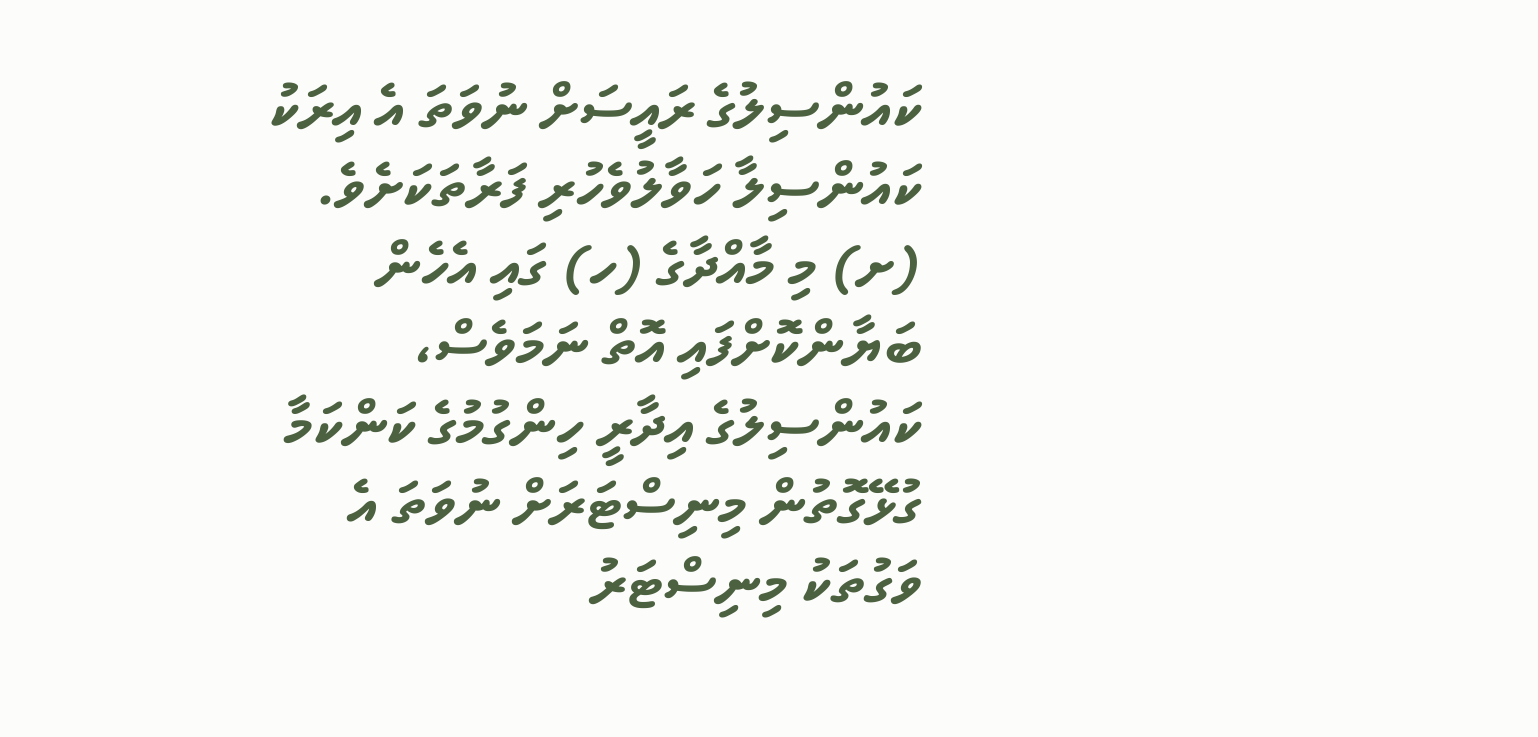ކައުންސިލުގެ ރައީސަށް ނުވަތަ އެ އިރަކު ކައުންސިލާ ހަވާލުވެހުރި ފަރާތަކަށެވެ.
(ށ) މި މާއްދާގެ (ހ) ގައި އެހެން ބަޔާންކޮށްފައި އޮތް ނަމަވެސް، ކައުންސިލުގެ އިދާރީ ހިންގުމުގެ ކަންކަމާ ގުޅޭގޮތުން މިނިސްޓަރަށް ނުވަތަ އެ ވަގުތަކު މިނިސްޓަރު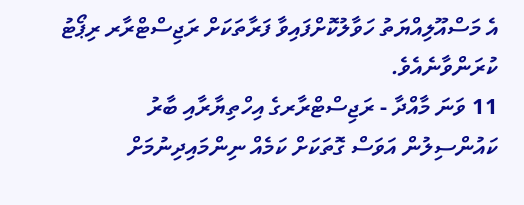އެ މަސްއޫލިއްޔަތު ހަވާލުކޮށްފައިވާ ފަރާތަކަށް ރަޖިސްޓްރާރ ރިޕޯޓު ކުރަންވާނެއެވެ.
11 ވަނަ މާއްދާ - ރަޖިސްޓްރާރގެ އިހްތިޔާރާއި ބާރު
ކައުންސިލުން އަވަސް ގޮތަކަށް ކަމެއް ނިންމައިދިނުމަށް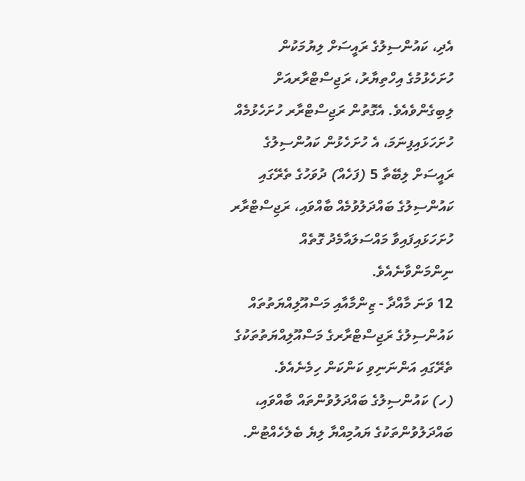އެދި، ކައުންސިލުގެ ރައީސަށް ލިޔުމަކުން ހުށަހެޅުމުގެ އިހްތިޔާރު، ރަޖިސްޓްރާރއަށް ލިބިގެންވެއެވެ. އެގޮތުން ރަޖިސްޓްރާރ ހުށަހެޅުމެއް ހުށަހަޅައިފިނަމަ، އެ ހުށަހެޅުން ކައުންސިލުގެ ރައީސަށް ލިބޭތާ 5 (ފަހެއް) ދުވަހުގެ ތެރޭގައި ކައުންސިލުގެ ބައްދަލުވުމެއް ބާއްވައި، ރަޖިސްޓްރާރ ހުށަހަޅައިފައިވާ މައްސަލައާމެދު ގޮތެއް ނިންމަންވާނެއެވެ.
12 ވަނަ މާއްދާ - ޒިންމާއާއި މަސްއޫލިއްޔަތުތައް
ކައުންސިލުގެ ރަޖިސްޓްރާރގެ މަސްއޫލިއްޔަތުތަކުގެ ތެރޭގައި އަންނަނިވި ކަންކަން ހިމެނެއެވެ.
(ހ) ކައުންސިލުގެ ބައްދަލުވުންތައް ބާއްވައި، ބައްދަލުވުންތަކުގެ ޔައުމިއްޔާ ލިޔެ ބެލެހެއްޓުން.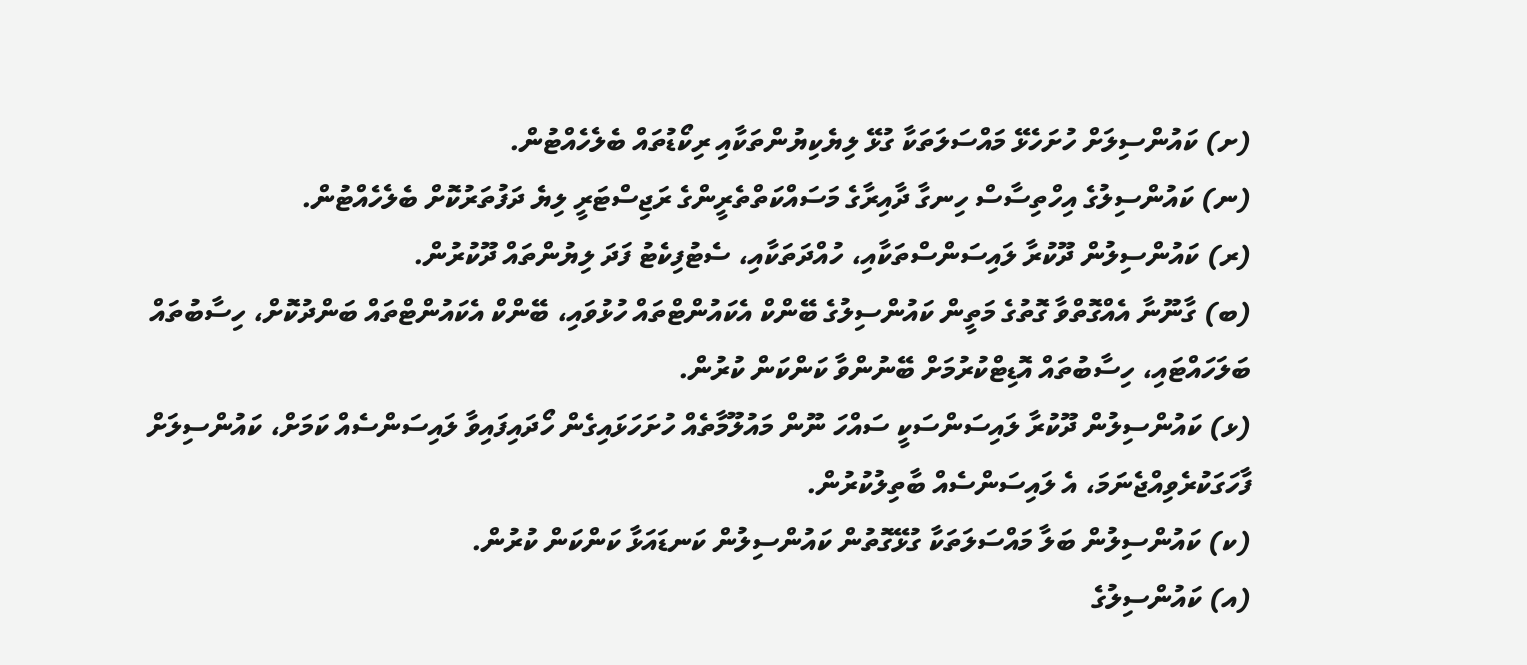(ށ) ކައުންސިލަށް ހުށަހެޅޭ މައްސަލަތަކާ ގުޅޭ ލިޔެކިޔުންތަކާއި ރިކޯޑުތައް ބެލެހެއްޓުން.
(ނ) ކައުންސިލުގެ އިހްތިސާސް ހިނގާ ދާއިރާގެ މަސައްކަތްތެރީންގެ ރަޖިސްޓަރީ ލިޔެ ދަފުތަރުކޮށް ބެލެހެއްޓުން.
(ރ) ކައުންސިލުން ދޫކުރާ ލައިސަންސްތަކާއި، ހުއްދަތަކާއި، ސެޓުފިކެޓު ފަދަ ލިޔުންތައް ދޫކުރުން.
(ބ) ގާނޫނާ އެއްގޮތްވާ ގޮތުގެ މަތީން ކައުންސިލުގެ ބޭންކް އެކައުންޓްތައް ހުޅުވައި، ބޭންކް އެކައުންޓްތައް ބަންދުކޮށް، ހިސާބުތައް ބަލަހައްޓައި، ހިސާބުތައް އޮޑިޓްކުރުމަށް ބޭނުންވާ ކަންކަން ކުރުން.
(ޅ) ކައުންސިލުން ދޫކުރާ ލައިސަންސަކީ ސައްހަ ނޫން މައުލޫމާތެއް ހުށަހަޅައިގެން ހޯދައިފައިވާ ލައިސަންސެއް ކަމަށް، ކައުންސިލަށް ފާހަގަކުރެވިއްޖެނަމަ، އެ ލައިސަންސެއް ބާތިލުކުރުން.
(ކ) ކައުންސިލުން ބަލާ މައްސަލަތަކާ ގުޅޭގޮތުން ކައުންސިލުން ކަނޑައަޅާ ކަންކަން ކުރުން.
(އ) ކައުންސިލުގެ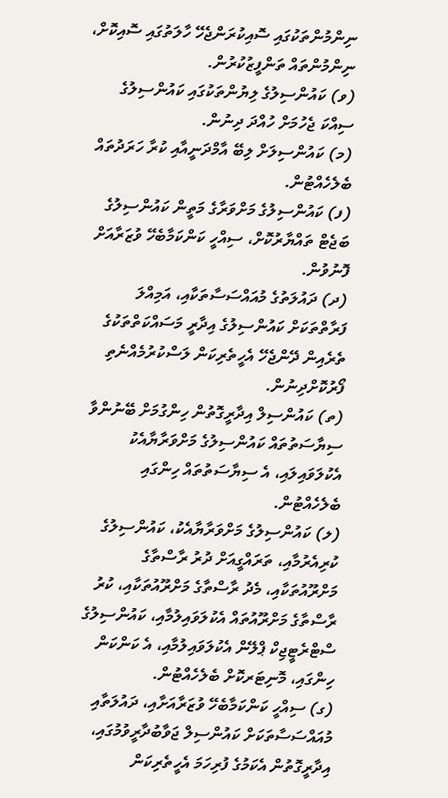ނިންމުންތަކުގައި ސޮއިކުރަންޖެހޭ ހާލަތުގައި ސޮއިކޮށް، ނިންމުންތައް ތަންފީޒުކުރުން.
(ވ) ކައުންސިލުގެ ލިޔުންތަކުގައި ކައުންސިލުގެ ސިއްކަ ޖެހުމަށް ހުއްދަ ދިނުން.
(މ) ކައުންސިލަށް ލިބޭ އާމްދަނީއާއި ކުރާ ހަރަދުތައް ބެލެހެއްޓުން.
(ފ) ކައުންސިލުގެ މަށްވަރާގެ މަތީން ކައުންސިލުގެ ބަޖެޓް ތައްޔާރުކޮށް، ސިއްހީ ކަންކަމާބެހޭ ވުޒަރާއަށް ފޮނުވުން.
(ދ) ދައުލަތުގެ މުއައްސަސާތަކާއި، އަމިއްލަ ފަރާތްތަކަށް ކައުންސިލުގެ އިދާރީ މަސައްކަތްތަކުގެ ތެރެއިން ދޭންޖެހޭ އެހީތެރިކަން ލަސްކުރުމެއްނެތި ފޯރުކޮށްދިނުން.
(ތ) ކައުންސިލް އިދާރީގޮތުން ހިންގުމަށް ބޭނުންވާ ސިޔާސަތުތައް ކައުންސިލުގެ މަށްވަރާޔާއެކު އެކުލަވައިލައި، އެ ސިޔާސަތުތައް ހިންގައި ބެލެހެއްޓުން.
(ލ) ކައުންސިލުގެ މަށްވަރާޔާއެކު، ކައުންސިލުގެ ކުރިއެރުމާއި، ތަރައްގީއަށް ދުރު ރާސްތާގެ މަށްރޫއުތަކާއި، މެދު ރާސްތާގެ މަށްރޫއުތަކާއި، ކުރު ރާސްތާގެ މަށްރޫއުތައް އެކުލަވައިލުމާއި، ކައުންސިލުގެ ސްޓްރެޓީޖިކް ޕްލޭން އެކުލަވައިލުމާއި، އެ ކަންކަން ހިންގައި، މޮނިޓަރކޮށް ބެލެހެއްޓުން.
(ގ) ސިއްހީ ކަންކަމާބެހޭ ވުޒަރާއަށާއި، ދައުލަތާއި މުއައްސަސާތަކަށް ކައުންސިލް ޖަވާބުދާރީވުމުގައި، އިދާރީގޮތުން އެކަމުގެ ފުރިހަމަ އެހީތެރިކަން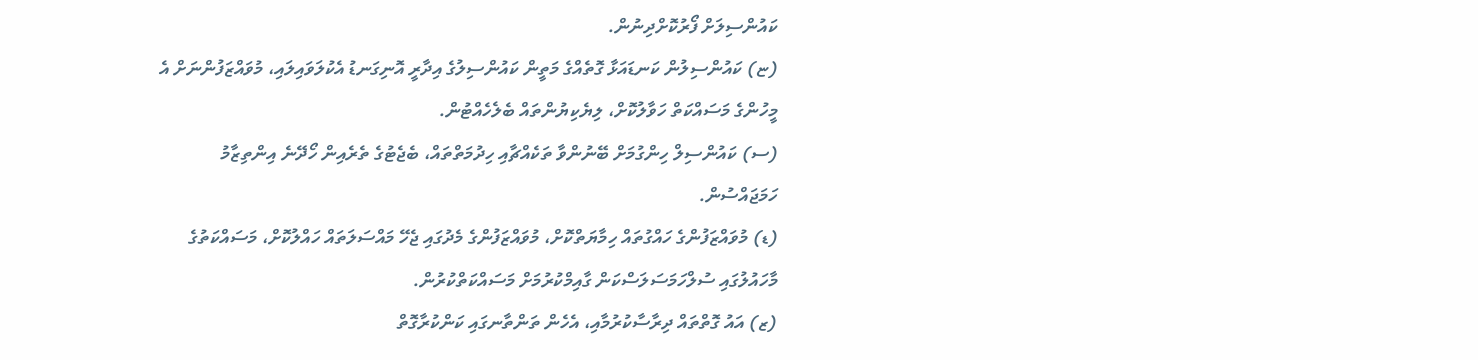ކައުންސިލަށް ފޯރުކޮށްދިނުން.
(ޏ) ކައުންސިލުން ކަނޑައަޅާ ގޮތެއްގެ މަތީން ކައުންސިލުގެ އިދާރީ އޮނިގަނޑު އެކުލަވައިލައި، މުވައްޒަފުންނަށް އެ މީހުންގެ މަސައްކަތް ހަވާލުކޮށް، ލިޔެކިޔުންތައް ބެލެހެއްޓުން.
(ސ) ކައުންސިލް ހިންގުމަށް ބޭނުންވާ ތަކެއްޗާއި ހިދުމަތްތައް، ބެޖެޓުގެ ތެރެއިން ހޯދޭނެ އިންތިޒާމު ހަމަޖައްސުން.
(ޑ) މުވައްޒަފުންގެ ހައްގުތައް ހިމާޔަތްކޮށް، މުވައްޒަފުންގެ މެދުގައި ޖެހޭ މައްސަލަތައް ހައްލުކޮށް، މަސައްކަތުގެ މާހައުލުގައި ސުލްހަމަސަލަސްކަން ގާއިމްކުރުމަށް މަސައްކަތްކުރުން.
(ޒ) އައު ގޮތްތައް ދިރާސާކުރުމާއި، އެހެން ތަންތާނގައި ކަންކުރާގޮތް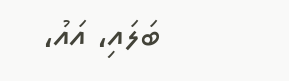ބަލައި، އައު،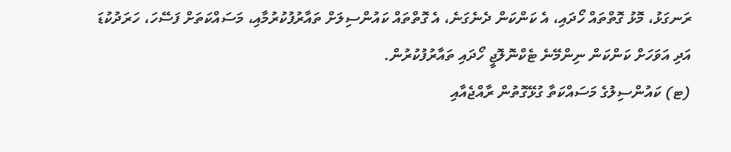ރަނގަޅު، މޮޅު ގޮތްތައް ހޯދައި، އެ ކަންކަން ދެނެގަނެ، އެ ގޮތްތައް ކައުންސިލަށް ތައާރުފުކުރުމާއި، މަސައްކަތަށް ފަސޭހަ، ހަރަދުކުޑަ އަދި އަވަހަށް ކަންކަން ނިންމޭނެ ޓެކްނޮލޮޖީ ހޯދައި ތައާރުފުކުރުން.
(ޓ) ކައުންސިލުގެ މަސައްކަތާ ގުޅޭގޮތުން ރާއްޖެއާއި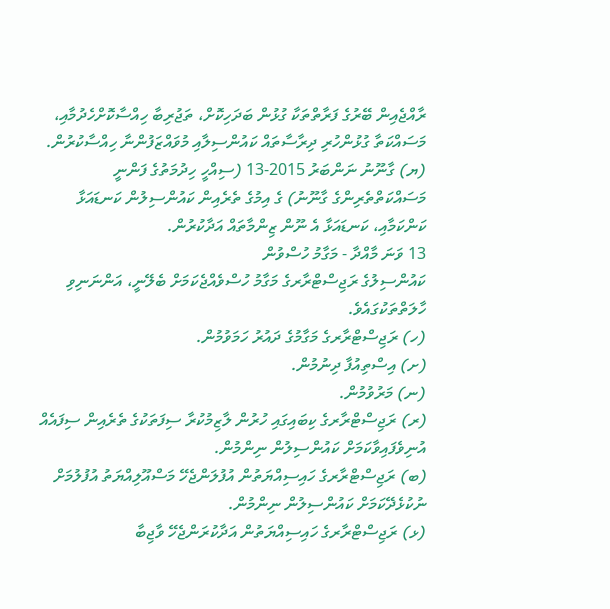ރާއްޖެއިން ބޭރުގެ ފަރާތްތަކާ ގުޅުން ބަދަހިކޮށް، ތަޖުރިބާ ހިއްސާކޮށްހެދުމާއި، މަސައްކަތާ ގުޅުންހުރި ދިރާސާތައް ކައުންސިލާއި މުވައްޒަފުންނާ ހިއްސާކުރުން.
(ޔ) ގާނޫނު ނަންބަރު 2015-13 (ސިއްހީ ހިދުމަތުގެ ފަންނީ މަސައްކަތްތެރިންގެ ގާނޫނު) ގެ އިމުގެ ތެރެއިން ކައުންސިލުން ކަނޑައަޅާ ކަންކަމާއި، ކަނޑައަޅާ އެ ނޫން ޒިންމާތައް އަދާކުރުން.
13 ވަނަ މާއްދާ - މަގާމު ހުސްވުން
ކައުންސިލުގެ ރަޖިސްޓްރާރގެ މަގާމު ހުސްވެއްޖެކަމަށް ބެލޭނީ، އަންނަނިވި ހާލަތްތަކުގައެވެ.
(ހ) ރަޖިސްޓްރާރގެ މަގާމުގެ ދައުރު ހަމަވުމުން.
(ށ) އިސްތިއުފާ ދިނުމުން.
(ނ) މަރުވުމުން.
(ރ) ރަޖިސްޓްރާރގެ ކިބައިގައި ހުރުން ލާޒިމުކުރާ ސިފަތަކުގެ ތެރެއިން ސިފައެއް އުނިވެފައިވާކަމަށް ކައުންސިލުން ނިންމުން.
(ބ) ރަޖިސްޓްރާރގެ ހައިސިއްޔަތުން އުފުލަންޖެހޭ މަސްއޫލިއްޔަތު އުފުލުމަށް ނުކުޅެދޭކަމަށް ކައުންސިލުން ނިންމުން.
(ޅ) ރަޖިސްޓްރާރގެ ހައިސިއްޔަތުން އަދާކުރަންޖެހޭ ވާޖިބާ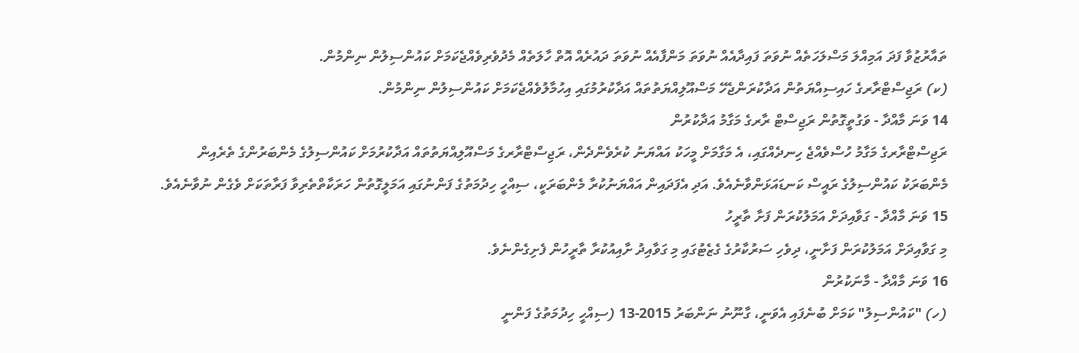ތައާރުޒުވާ ފަދަ އަމިއްލަ މަސްލަހަތެއް ނުވަތަ ފައިދާއެއް ނުވަތަ މަންފާއެއް ނުވަތަ ދައުރެއް އޮތް ހާލަތެއް މެދުވެރިވެއްޖެކަމަށް ކައުންސިލުން ނިންމުން.
(ކ) ރަޖިސްޓްރާރގެ ހައިސިއްޔަތުން އަދާކުރަންޖެހޭ މަސްއޫލިއްޔަތުތައް އަދާކުރުމުގައި އިހުމާލުވެއްޖެކަމަށް ކައުންސިލުން ނިންމުން.
14 ވަނަ މާއްދާ - ވަގުތީގޮތުން ރަޖިސްޓް ރާރގެ މަގާމު އަދާކުރުން
ރަޖިސްޓްރާރގެ މަގާމު ހުސްވެއްޖެ ހިނދެއްގައި، އެ މަގާމަށް މީހަކު އައްޔަނު ކުރެވެންދެން، ރަޖިސްޓްރާރގެ މަސްއޫލިއްޔަތުތައް އަދާކުރުމަށް ކައުންސިލުގެ މެންބަރުންގެ ތެރެއިން މެންބަރަކު ކައުންސިލުގެ ރައީސް ކަނޑައަޅަންވާނެއެވެ. އަދި އެފަދައިން އައްޔަނުކުރާ މެންބަރަކީ، ސިއްހީ ހިދުމަތުގެ ފަންނުގައި އަމަލީގޮތުން ހަރަކާތްތެރިވާ ފަރާތަކަށް ވެގެން ނުވާނެއެވެ.
15 ވަނަ މާއްދާ - ގަވާއިދަށް އަމަލުކުރަން ފަށާ ތާރީހު
މި ގަވާއިދަށް އަމަލުކުރަން ފަށާނީ، ދިވެހި ސަރުކާރުގެ ގެޒެޓުގައި މި ގަވާއިދު ށާއިއުކުރާ ތާރީހުން ފެށިގެންނެވެ.
16 ވަނަ މާއްދާ - މާނަކުރުން
(ހ) "ކައުންސިލު" ކަމަށް ބުނެފައި އެވަނީ، ގާނޫނު ނަންބަރު 2015-13 (ސިއްހީ ހިދުމަތުގެ ފަންނީ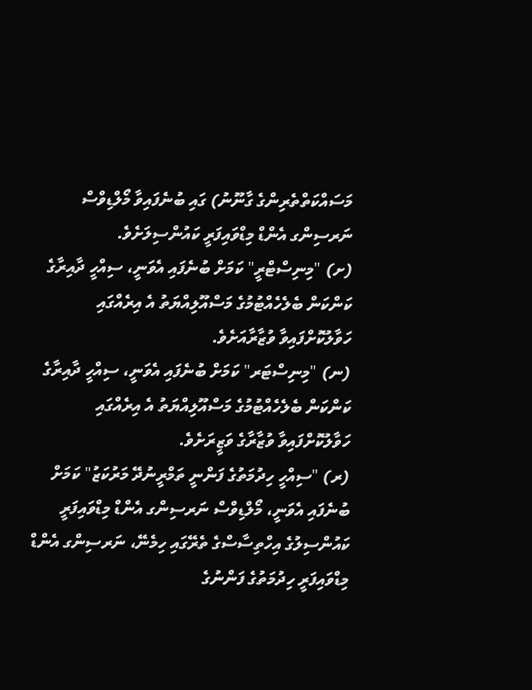މަސައްކަތްތެރިންގެ ގާނޫނު) ގައި ބުނެފައިވާ މޯލްޑިވްސް ނަރސިންގ އެންޑް މިޑްވައިފަރީ ކައުންސިލަށެވެ.
(ށ) "މިނިސްޓްރީ" ކަމަށް ބުނެފައި އެވަނީ، ސިއްހީ ދާއިރާގެ ކަންކަން ބެލެހެއްޓުމުގެ މަސްއޫލިއްޔަތު އެ އިރެއްގައި ހަވާލުކޮށްފައިވާ ވުޒާރާއަށެވެ.
(ނ) "މިނިސްޓަރ" ކަމަށް ބުނެފައި އެވަނީ، ސިއްހީ ދާއިރާގެ ކަންކަން ބެލެހެއްޓުމުގެ މަސްއޫލިއްޔަތު އެ އިރެއްގައި ހަވާލުކޮށްފައިވާ ވުޒާރާގެ ވަޒީރަށެވެ.
(ރ) "ސިއްހީ ހިދުމަތުގެ ފަންނީ ތަމްރީނުދޭ މަރުކަޒު" ކަމަށް ބުނެފައި އެވަނީ، މޯލްޑިވްސް ނަރސިންގ އެންޑް މިޑްވައިފަރީ ކައުންސިލުގެ އިހްތިސާސްގެ ތެރޭގައި ހިމެނޭ، ނަރސިންގ އެންޑް މިޑްވައިފަރީ ހިދުމަތުގެ ފަންނުގެ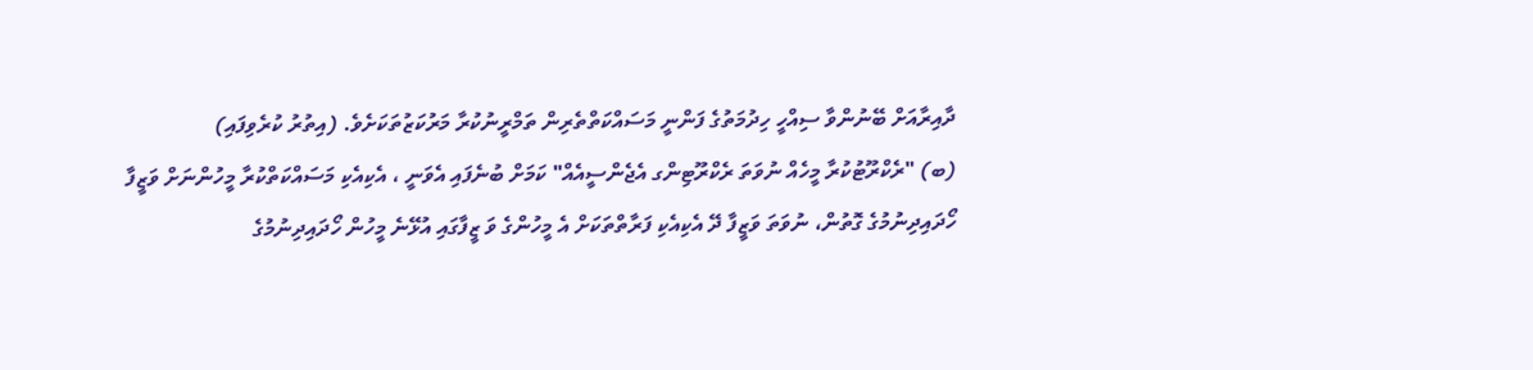ދާއިރާއަށް ބޭނުންވާ ސިއްހީ ހިދުމަތުގެ ފަންނީ މަސައްކަތްތެރިން ތަމްރީނުކުރާ މަރުކަޒުތަކަށެވެ. (އިތުރު ކުރެވިފައި)
(ބ) "ރެކްރޫޓުކުރާ މީހެއް ނުވަތަ ރެކްރޫޓިންގ އެޖެންސީއެއް" ކަމަށް ބުނެފައި އެވަނީ ، އެކިއެކި މަސައްކަތްކުރާ މީހުންނަށް ވަޒީފާ ހޯދައިދިނުމުގެ ގޮތުން، ނުވަތަ ވަޒީފާ ދޭ އެކިއެކި ފަރާތްތަކަށް އެ މީހުންގެ ވަ ޒީފާގައި އުޅޭނެ މީހުން ހޯދައިދިނުމުގެ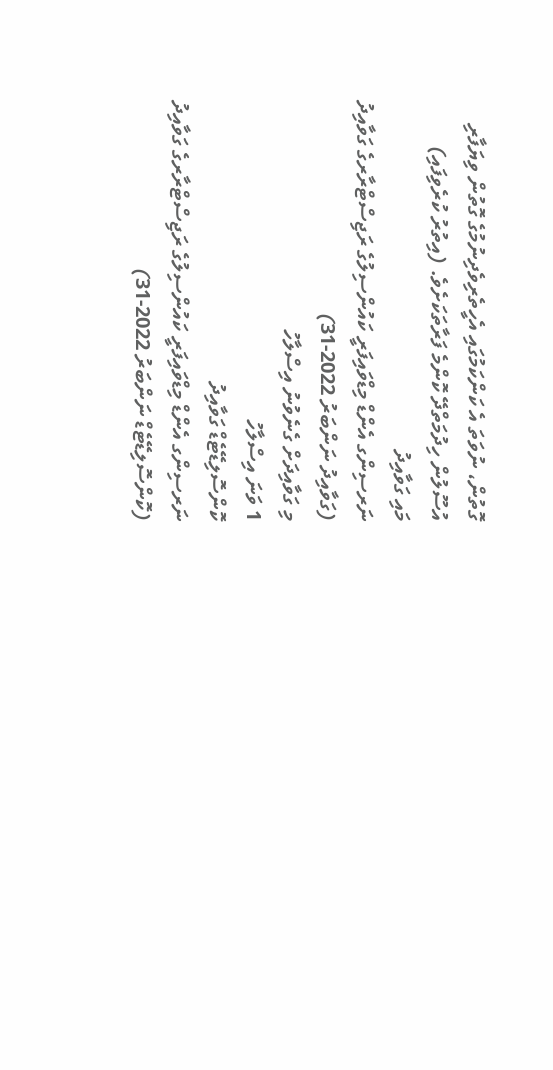ގޮތުން، ނުވަތަ އެ ކަންކަމުގައި އެހީތެރިވެދިނުމުގެ ގޮތުން ވިޔަފާރި އުސޫލުން ހިދުމަތްދޭ ކޮންމެ ފަރާތަކަށެވެ. (އިތުރު ކުރެވިފައި)
މައި ގަވާއިދު
ނަރސިންގ އެންޑް މިޑްވައިފަރީ ކައުންސިލުގެ ރަޖިސްޓްރާރގެ ގަވާއިދު (ގަވާއިދު ނަންބަރު 2022-31)
މި ގަވާއިދަށް ގެނެވުނު އިސްލާހު
1 ވަނަ އިސްލާހު
ކޮންސޮލިޑޭޓެޑް ގަވާއިދު
ނަރސިންގ އެންޑް މިޑްވައިފަރީ ކައުންސިލުގެ ރަޖިސްޓްރާރގެ ގަވާއިދު (ކޮންސޮލިޑޭޓެޑް ނަންބަރު 2022-31)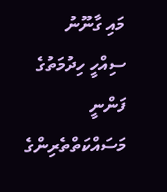މައި ގާނޫނު
ސިއްހީ ހިދުމަތުގެ ފަންނީ މަސައްކަތްތެރިންގެ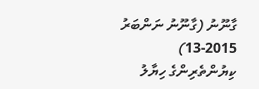ގާނޫނު (ގާނޫނު ނަންބަރު 2015-13)
ކިޔުންތެރިންގެ ހިޔާލު